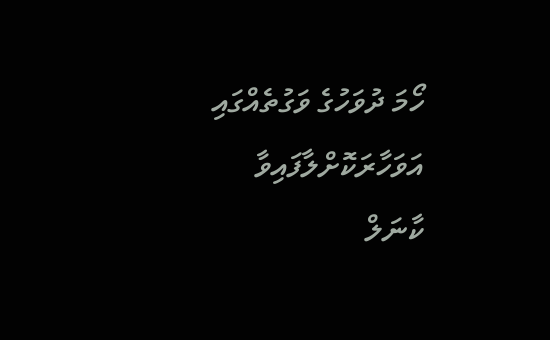ހޯމަ ދުވަހުގެ ވަގުތެއްގައި އަވަހާރަކޮށްލާފައިވާ ކާނަލް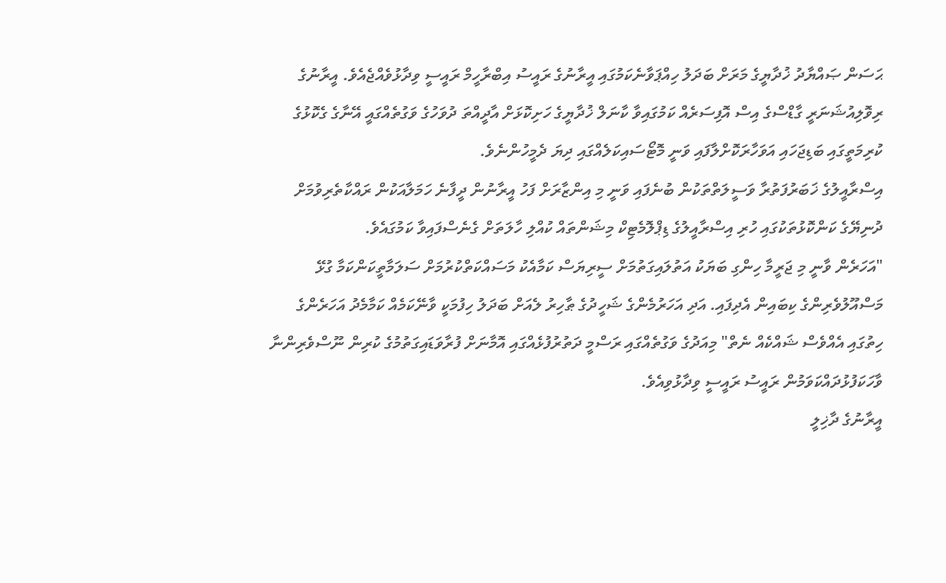ޙަސަން ޞައްޔާދު ޚުދާޔީގެ މަރަށް ބަދަލު ހިއްޕަވާނެކަމުގައި އީރާނުގެ ރައީސު އިބްރާހީމް ރައީސީ ވިދާޅުވެއްޖެއެވެ. އީރާނުގެ ރިވޮލިއުޝަނަރީ ގާޑްސްގެ އިސް އޮފިސަރެއް ކަމުގައިވާ ކާނަލް ޚުދާޔީގެ ހަށިކޮޅަށް އާދީއްތަ ދުވަހުގެ ވަގުތެއްގައީ އޭނާގެ ގެކޮޅުގެ ކުރިމަތީގައި ބަޑިޖަހައި އަވަހާރަކޮށްލާފައި ވަނީ މޮޓޯސައިކަލެއްގައި ދިޔަ ދެމީހުންނެވެ.
އިސްރާއީލުގެ ޚަބަރުފަތުރާ ވަސީލަތްތަކުން ބުނެފައި ވަނީ މި އިންޒާރަށް ފަހު އީރާނުން ދީފާނެ ހަމަލާއަކުން ރައްކާތެރިވުމަށް ދުނިޔޭގެ ކަންކޮޅުތަކުގައި ހުރި އިސްރާއީލުގެ ޑިޕްލޮމެޓިކް މިޝަންތައް ކުއްލި ހާލަތަށް ގެނެސްފައިވާ ކަމުގައެވެ.
"އަހަރެން ވާނީ މި ޖަރީމާ ހިންގި ބަޔަކު އަތުލައިގަތުމަށް ސީރިޔަސް ކަމާއެކު މަސައްކަތްކުރުމަށް ސަލަމާތީކަންކަމާ ގުޅޭ މަސްއޫލުވެރިންގެ ކިބައިން އެދިފައި. އަދި އަހަރުމެންގެ ޝަހީދުގެ ޠާހިރު ލެއަށް ބަދަލު ހިފުމަކީ ވާނޭކަމެއް ކަމާމެދު އަހަރެންގެ ހިތުގައި އެއްވެސް ޝައްކެއް ނެތް" މިއަދުގެ ވަގުތެއްގައި ރަސްމީ ދަތުރުފުޅެއްގައި އޮމާނަށް ފުރާވަޑައިގަތުމުގެ ކުރިން ނޫސްވެރިންނާ ވާހަކަފުޅުދައްކަވަމުން ރައީސު ރައީސީ ވިދާޅުވިއެވެ.
އީރާނުގެ ދާޚިލީ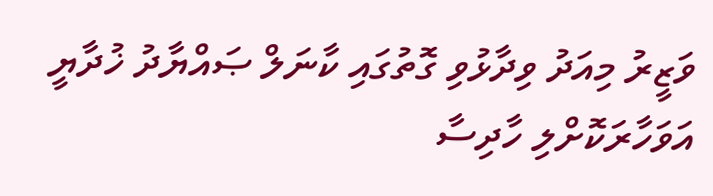ވަޒީރު މިއަދު ވިދާޅުވި ގޮތުގައި ކާނަލް ޞައްޔާދު ޚުދާޔީ އަވަހާރަކޮށްލި ހާދިސާ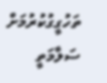ތަހުގީގުކުރުމަށް ސަލާމަތީ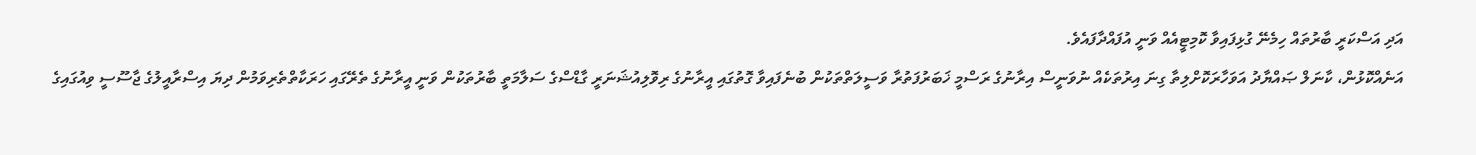އަދި އަސްކަރީ ބާރުތައް ހިމެނޭ ގުޅިފައިވާ ކޮމިޓީއެއް ވަނީ އުފައްދާފައެވެ.
އަނެއްކޮޅުން، ކާނަލް ޞައްޔާދު އަވަހާރަކޮށްލިތާ ގިނަ އިރުތަކެއް ނުވަނީސް އިރާނުގެ ރަސްމީ ޚަބަރުފަތުރާ ވަސީލަތްތަކުން ބުނެފައިވާ ގޮތުގައި އީރާނުގެ ރިވޮލިއުޝަނަރީ ގާޑްސްގެ ސަލާމަތީ ބާރުތަކުން ވަނީ އީރާނުގެ ތެރޭގައި ހަރަކާތްތެރިވަމުން ދިޔަ އިސްރާއީލުގެ ޖާސޫސީ ވިއުގައިގެ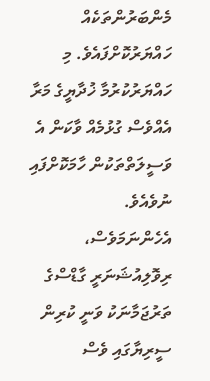މެންބަރުންތަކެއް ހައްޔަރުކޮށްފައެވެ. މި ހައްޔަރުކުރުމާ ޚުދާޔީގެ މަރާ އެއްވެސް ގުޅުމެއް ވާކަން އެ ވަސީލަތްތަކުން ހާމަކޮށްފައި ނުވެއެވެ.
އެހެންނަމަވެސް، ރިވޮލިއުޝަނަރީ ގާޑްސްގެ ތަރުޖަމާނަކު ވަނީ ކުރިން ސީރިޔާގައި ވެސް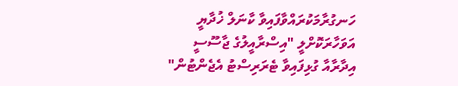ހަނގުރާމަކުރައްވާފައިވާ ކާނަލް ޚުދާޔީ އަވަހާރަކޮށްލީ "އިސްރާއީލުގެ ޖާސޫސީ އިދާރާއާ ގުޅިފައިވާ ޓެރަރިސްޓު އެޖެންޓުން"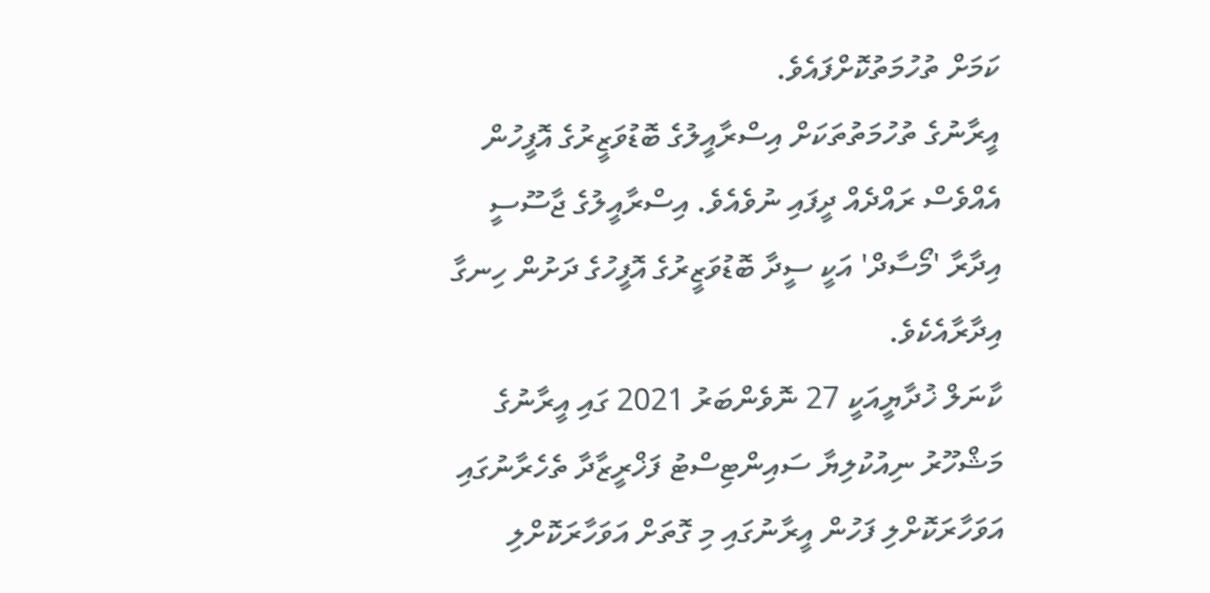ކަމަށް ތުހުމަތުކޮށްފައެވެ.
އީރާނުގެ ތުހުމަތުތަކަށް އިސްރާއީލުގެ ބޮޑުވަޒީރުގެ އޮފީހުން އެއްވެސް ރައްދެއް ދީފައި ނުވެއެވެ. އިސްރާއީލުގެ ޖާސޫސީ އިދާރާ 'މޯސާދް' އަކީ ސީދާ ބޮޑުވަޒީރުގެ އޮފީހުގެ ދަށުން ހިނގާ އިދާރާއެކެވެ.
ކާނަލް ޚުދާޔީއަކީ 27 ނޮވެންބަރު 2021 ގައި އީރާނުގެ މަޝްހޫރު ނިއުކުލިޔާ ސައިންޓިސްޓު ފަޚްރީޒާދާ ތެހެރާނުގައި އަވަހާރަކޮށްލި ފަހުން އީރާނުގައި މި ގޮތަށް އަވަހާރަކޮށްލި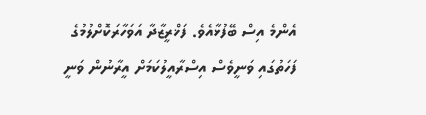އެންމެ އިސް ބޭފުޅާއެވެ. ފަޚްރީޒާދާ އަވަހާރަކޮށްލުމުގެ ފަހަތުގައި ވަނީވެސް އިސްރާއީލުކަމަށް އީރާނުން ވަނީ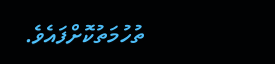ތުހުމަތުކޮށްފައެވެ.